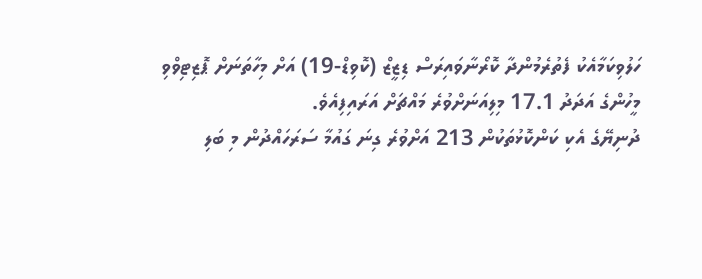ހަލުވިކަމާއެކު ފެތުރެމުންދާ ކޮރޯނާވައިރަސް ޑިޒީޒް (ކޮވިޑް-19) އަށް މިހާތަނަށް ޕޮޒިޓިވްވި މީހުންގެ އަދަދު 17.1 މިލިއަނަށްވުރެ މައްޗަށް އަރައިފިއެވެ.
ދުނިޔޭގެ އެކި ކަންކޮޅުތަކުން 213 އަށްވުރެ ގިނަ ގައުމާ ސަރަހައްދުން މި ބަލި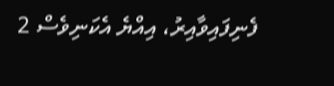ފެނިފައިވާއިރު، އިއްޔެ އެކަނިވެސް 2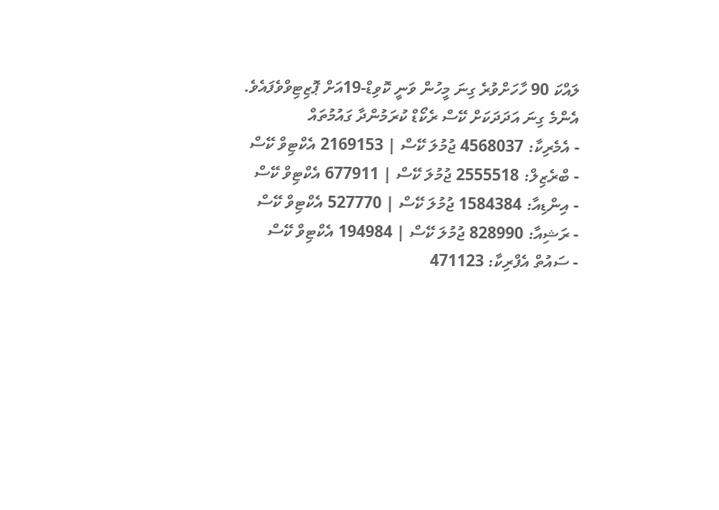ލައްކަ 90 ހާހަށްވުރެ ގިނަ މީހުން ވަނީ ކޮވިޑް-19އަށް ޕޮޒިޓިވްވެފައެވެ.
އެންމެ ގިނަ އަދަދަކަށް ކޭސް ރެކޯޑް ކުރަމުންދާ ގައުމުތައް
- އެމެރިކާ: 4568037 ޖުމުލަ ކޭސް | 2169153 އެކްޓިވް ކޭސް
- ބްރެޒިލް: 2555518 ޖުމުލަ ކޭސް | 677911 އެކްޓިވް ކޭސް
- އިންޑިއާ: 1584384 ޖުމުލަ ކޭސް | 527770 އެކްޓިވް ކޭސް
- ރަޝިއާ: 828990 ޖުމުލަ ކޭސް | 194984 އެކްޓިވް ކޭސް
- ސައުތް އެފްރިކާ: 471123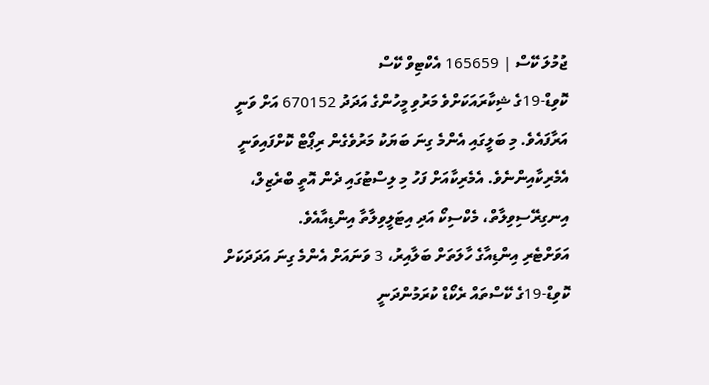ޖުމުލަ ކޭސް | 165659 އެކްޓިވް ކޭސް
ކޮވިޑް-19ގެ ޝިކާރައަކަށްވެ މަރުވި މީހުންގެ އަދަދު 670152 އަށް ވަނީ އަރާފައެވެ. މި ބަލީގައި އެންމެ ގިނަ ބަޔަކު މަރުވެގެން ރިޕޯޓް ކޮށްފައިވަނީ އެމެރިކާއިންނެވެ. އެމެރިކާއަށް ފަހު މި ލިސްޓުގައި ދެން އޮތީ ބްރެޒިލް، އިނގިރޭސިވިލާތް، މެކްސިކޯ އަދި އިޓަލީވިލާތާ އިންޑިއާއެވެ.
އަވަށްޓެރި އިންޑިއާގެ ހާލަތަށް ބަލާއިރު، 3 ވަނައަށް އެންމެ ގިނަ އަދަދަކަށް ކޮވިޑް-19ގެ ކޭސްތައް ރެކޯޑް ކުރަމުންދަނީ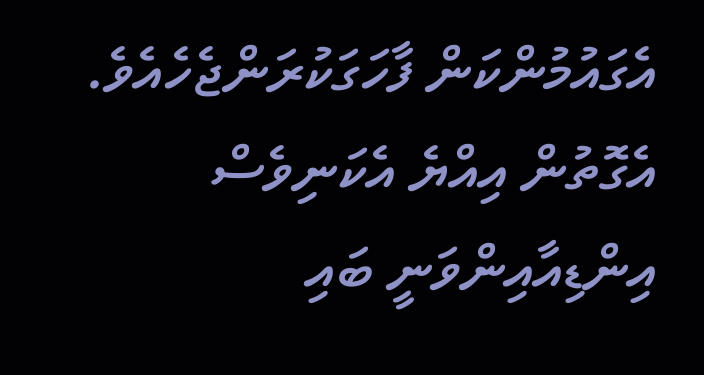އެގައުމުންކަން ފާހަގަކުރަންޖެހެއެވެ. އެގޮތުން އިއްޔެ އެކަނިވެސް އިންޑިއާއިންވަނީ ބައި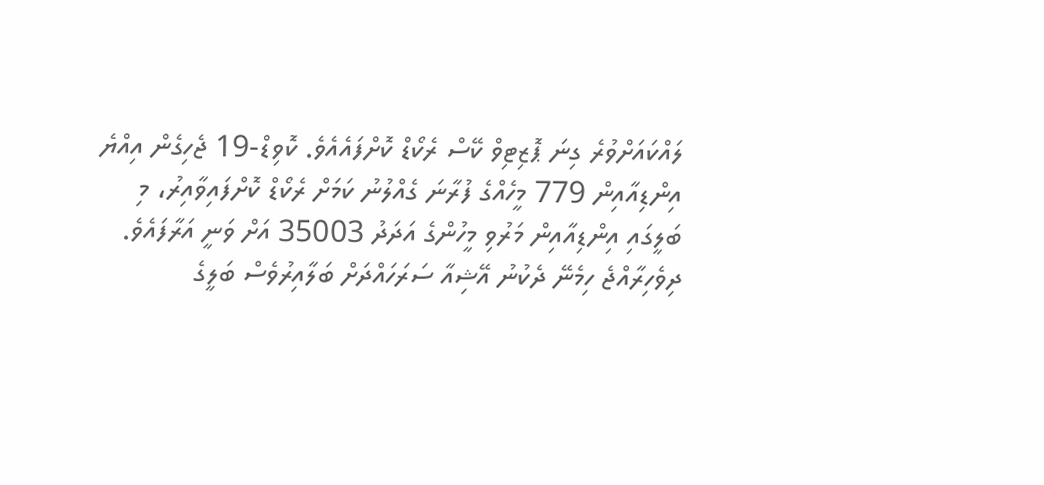ލައްކައަށްވުރެ ގިނަ ޕޮޒިޓިވް ކޭސް ރެކޯޑް ކޮށްފައެއެވެ. ކޮވިޑް-19 ޖެހިގެން އިއްޔެ އިންޑިއާއިން 779 މީހެއްގެ ފުރާނަ ގެއްލުނު ކަމަށް ރެކޯޑް ކޮށްފައިވާއިރު، މި ބަލީގައި އިންޑިއާއިން މަރުވި މީހުންގެ އަދަދު 35003 އަށް ވަނީ އަރާފައެވެ.
ދިވެހިރާއްޖެ ހިމެނޭ ދެކުނު އޭޝިއާ ސަރަހައްދަށް ބަލާއިރުވެސް ބަލީގެ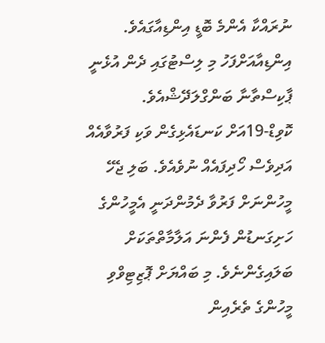ނުރައްކާ އެންމެ ބޮޑީ އިންޑިއާގައެވެ. އިންޑިއާއަށްފަހު މި ލިސްޓުގައި ދެން އުޅެނީ ޕާކިސްތާނާ ބަންގްލަދޭޝްއެވެ.
ކޮވިޑް-19އަށް ކަނޑައެޅިގެން ވަކި ފަރުވާއެއް އަދިވެސް ހޯދިފައެއް ނުވެއެވެ. ބަލި ޖެހޭ މީހުންނަށް ފަރުވާ ދެމުންދަނީ އެމީހުންގެ ހަށިގަނޑުން ފެންނަ އަލާމާތްތަކަށް ބަލައިގެންނެވެ. މި ބައްޔަށް ޕޮޒިޓިވްވި މީހުންގެ ތެރެއިން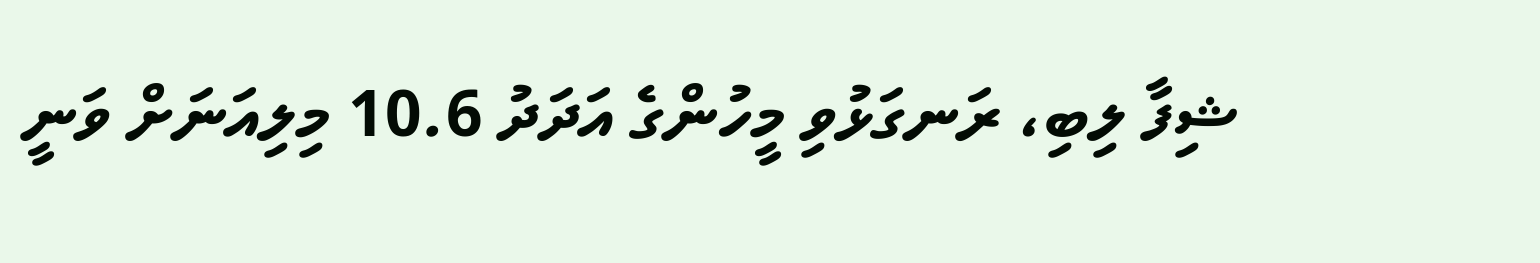ޝިފާ ލިބި، ރަނގަޅުވި މީހުންގެ އަދަދު 10.6 މިލިއަނަށް ވަނީ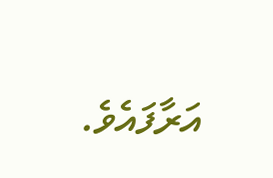އަރާފައެވެ.